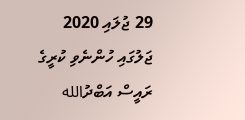29 ޖުލައި 2020
ޖަލުގައި ހުންނެވި ކުރީގެ ރައީސް އަބްދުالله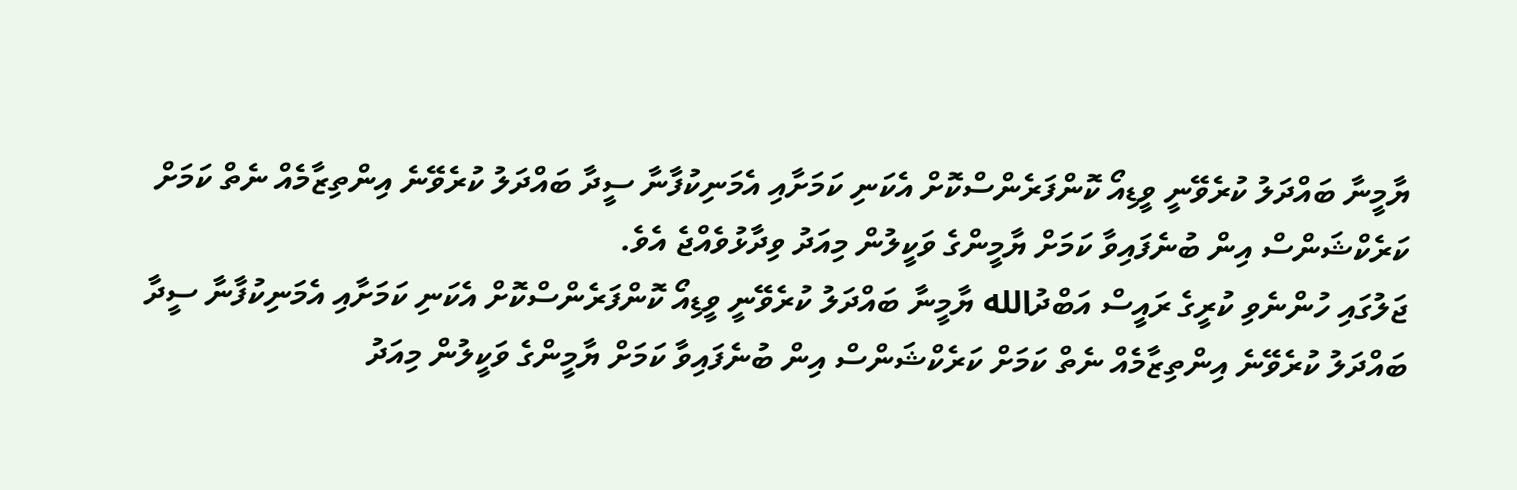ޔާމީނާ ބައްދަލު ކުރެވޭނީ ވީޑިއޯ ކޮންފަރެންސްކޮށް އެކަނި ކަމަށާއި އެމަނިކުފާނާ ސީދާ ބައްދަލު ކުރެވޭނެ އިންތިޒާމެއް ނެތް ކަމަށް ކަރެކްޝަންސް އިން ބުނެފައިވާ ކަމަށް ޔާމީންގެ ވަކީލުން މިއަދު ވިދާޅުވެއްޖެ އެވެ.
ޖަލުގައި ހުންނެވި ކުރީގެ ރައީސް އަބްދުالله ޔާމީނާ ބައްދަލު ކުރެވޭނީ ވީޑިއޯ ކޮންފަރެންސްކޮށް އެކަނި ކަމަށާއި އެމަނިކުފާނާ ސީދާ ބައްދަލު ކުރެވޭނެ އިންތިޒާމެއް ނެތް ކަމަށް ކަރެކްޝަންސް އިން ބުނެފައިވާ ކަމަށް ޔާމީންގެ ވަކީލުން މިއަދު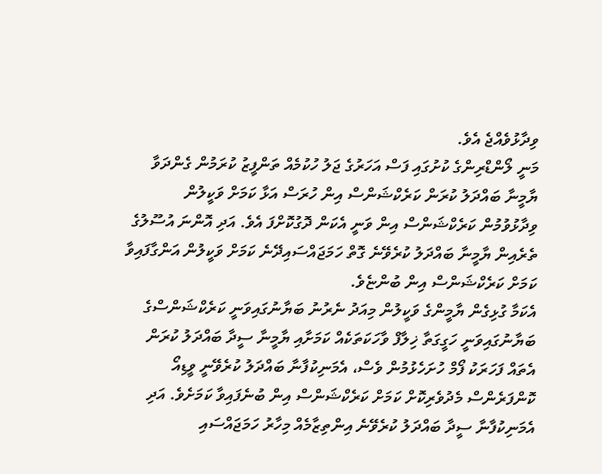ވިދާޅުވެއްޖެ އެވެ.
މަނީ ލޯންޑްރިންގެ ކުށުގައި ފަސް އަހަރުގެ ޖަލު ހުކުމެއް ތަންފީޒު ކުރަމުން ގެންދަވާ ޔާމީނާ ބައްދަލު ކުރަން ކަރެކްޝަންސް އިން ހުރަސް އަޅާ ކަމަށް ވަކީލުން ވިދާޅުވުމުން ކަރެކްޝަންސް އިން ވަނީ އެކަން ދޮގުކޮށްފަ އެވެ. އަދި އޮންނަ އުސޫލުގެ ތެރެއިން ޔާމީނާ ބައްދަލު ކުރެވޭނެ ގޮތް ހަމަޖައްސައިދޭނެ ކަމަށް ވަކީލުން އަންގާފައިވާ ކަމަށް ކަރެކްޝަންސް އިން ބުންޏެވެ.
އެކަމާ ގުޅިގެން ޔާމީންގެ ވަކީލުން މިއަދު ނެރުނު ބަޔާނުގައިވަނީ ކަރެކްޝަންސްގެ ބަޔާނުގައިވަނީ ހަގީގަތާ ޚިލާފް ވާހަކަތަކެއް ކަމަށާއި ޔާމީނާ ސީދާ ބައްދަލު ކުރަން އެތައް ފަހަރަކު ފޯމް ހުށަހެޅުމުން ވެސް، އެމަނިކުފާނާ ބައްދަލު ކުރެވޭނީ ވީޑިއޯ ކޮންފަރެންސް މެދުވެރިކޮށް ކަމަށް ކަރެކްޝަންސް އިން ބުނެފައިވާ ކަމަށެވެ. އަދި އެމަނިކުފާނާ ސީދާ ބައްދަލު ކުރެވޭނެ އިންތިޒާމެއް މިހާރު ހަމަޖައްސައި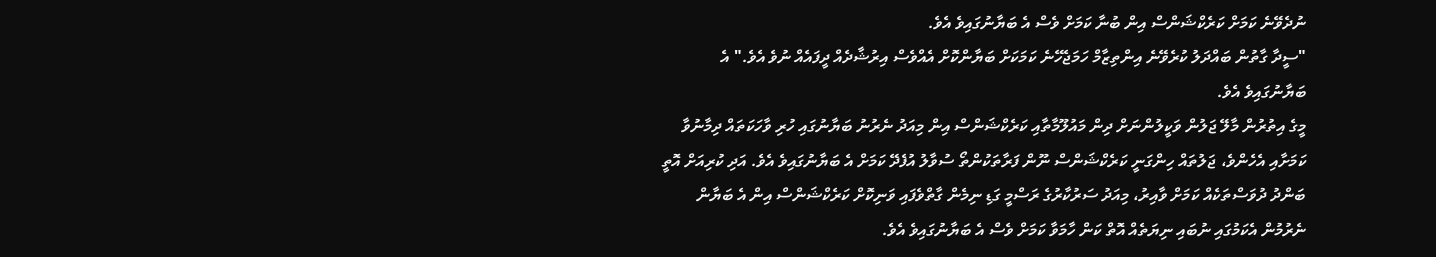ނުދެވޭނެ ކަމަށް ކަރެކްޝަންސް އިން ބުނާ ކަމަށް ވެސް އެ ބަޔާނުގައިވެ އެވެ.
"ސީދާ ގާތުން ބައްދަލު ކުރެވޭނެ އިންތިޒާމް ހަމަޖެހޭނެ ކަމަކަށް ބަޔާންކޮށް އެއްވެސް އިރުޝާދެއް ދީފައެއް ނުވެ އެވެ." އެ ބަޔާނުގައިވެ އެވެ.
މީގެ އިތުރުން މާލޭ ޖަލުން ވަކީލުންނަށް ދިން މައުލޫމާތާއި ކަރެކްޝަންސް އިން މިއަދު ނެރުނު ބަޔާނުގައި ހުރި ވާހަކަތައް ދިމާނުވާ ކަމަށާއި އެހެންވެ، ޖަލުތައް ހިންގަނީ ކަރެކްޝަންސް ނޫން ފަރާތަކުންތޯ ސުވާލު އުފެދޭ ކަމަށް އެ ބަޔާނުގައިވެ އެވެ. އަދި ކުރިއަށް އޮތީ ބަންދު ދުވަސްތަކެއް ކަމަށް ވާއިރު، މިއަދު ސަރުކާރުގެ ރަސްމީ ގަޑި ނިމެން ގާތްވެފައި ވަނިކޮށް ކަރެކްޝަންސް އިން އެ ބަޔާން ނެރުމުން އެކަމުގައި ނުބައި ނިޔަތެއް އޮތް ކަން ހާމަވާ ކަމަށް ވެސް އެ ބަޔާނުގައިވެ އެވެ.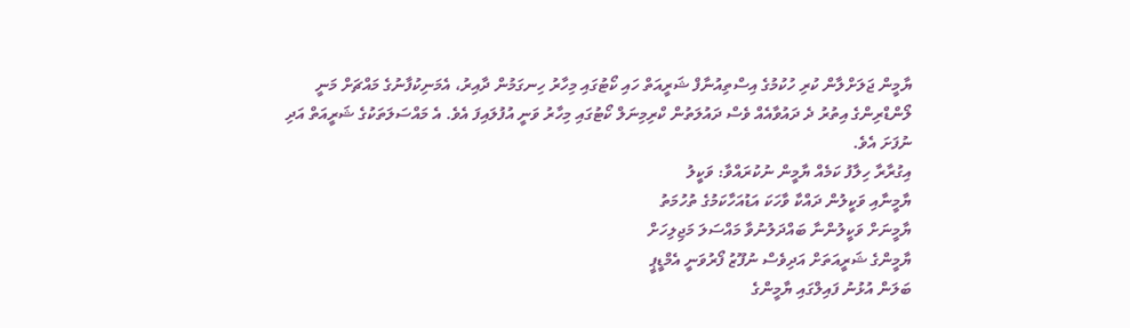ޔާމީން ޖަލަށްލާން ކުރި ހުކުމުގެ އިސްތިއުނާފް ޝަރީއަތް ހައި ކޯޓުގައި މިހާރު ހިނގަމުން ދާއިރު، އެމަނިކުފާނުގެ މައްޗަށް މަނީ ލޯންޑްރިންގެ އިތުރު ދެ ދައުވާއެއް ވެސް ދައުލަތުން ކްރިމިނަލް ކޯޓުގައި މިހާރު ވަނީ އުފުލައިފަ އެވެ. އެ މައްސަލަތަކުގެ ޝަރީއަތް އަދި ނުފަށަ އެވެ.
އިގުރާރާ ހިލާފު ކަމެއް ޔާމީން ނުކުރައްވާ: ވަކީލު
ޔާމީނާއި ވަކީލުން ދައްކާ ވާހަކަ އަޑުއަހާކަމުގެ ތުހުމަތު
ޔާމީނަށް ވަކީލުންނާ ބައްދަލުނުވާ މައްސަލަ މަޖިލިހަށް
ޔާމީންގެ ޝަރީއަތަށް އަދިވެސް ނުފޫޒު ފޯރުވަނީ އެމްޑީޕީ
ބަލަން އުޅުނު ފައިލްގައި ޔާމީންގެ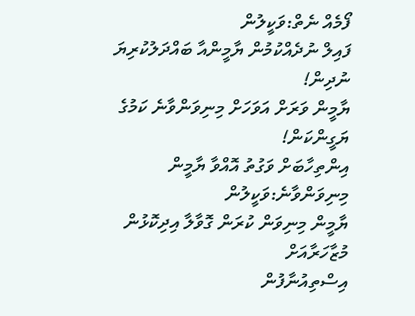ފޯމެއް ނެތް:ވަކީލުން
ފައިލް ނުދެއްކުމުން ޔާމީންއާ ބައްދަލުކުރިޔަ ނުދިން!
ޔާމީން ވަރަށް އަވަހަށް މިނިވަންވާނެ ކަމުގެ ޔަގީންކަން!
އިންތިހާބަށް ވަގުތު އޮއްވާ ޔާމީން މިނިވަންވާނެ:ވަކީލުން
ޔާމީން މިނިވަން ކުރަން ގޮވާލާ އިދިކޮޅުން މުޒާހަރާއަށް
އިސްތިއުނާފުން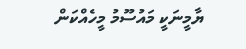ޔާމީނަކީ މައުސޫމު މީހެއްކަން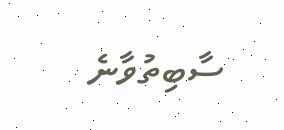ސާބިތުވާނެ